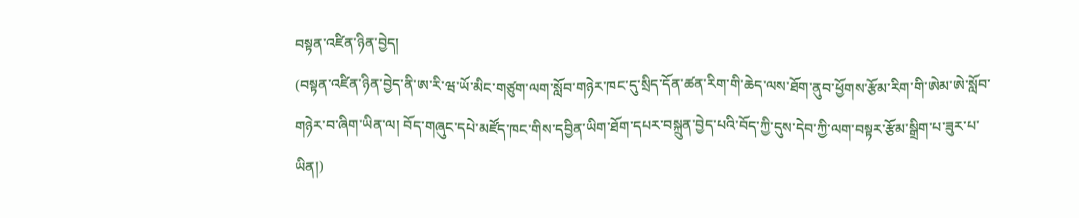བསྟན་འཛིན་ཉིན་བྱེད།
(བསྟན་འཛིན་ཉིན་བྱེད་ནི་ཨ་རི་ཝ་ཡོ་མིང་གཙུག་ལག་སློབ་གཉེར་ཁང་དུ་སྲིད་དོན་ཚན་རིག་གི་ཆེད་ལས་ཐོག་ནུབ་ཕྱོགས་རྩོམ་རིག་གི་ཨེམ་ཨེ་སློབ་གཉེར་བ་ཞིག་ཡིན་ལ། བོད་གཞུང་དཔེ་མཛོད་ཁང་གིས་དབྱིན་ཡིག་ཐོག་དཔར་བསྐྲུན་བྱེད་པའི་བོད་ཀྱི་དུས་དེབ་ཀྱི་ལག་བསྟར་རྩོམ་སྒྲིག་པ་ཟུར་པ་ཡིན།)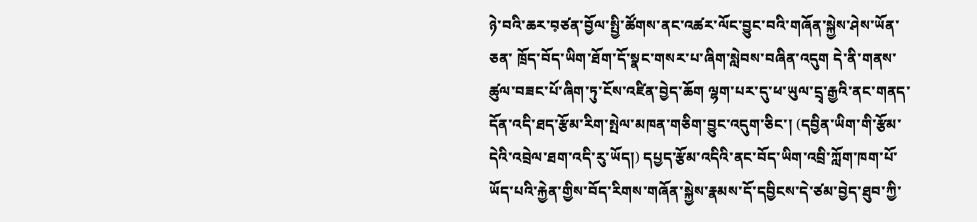ཉེ་བའི་ཆར་བ༷ཙན་བྱོལ་སྤྱི་ཚོགས་ནང་འཚར་ལོང་བྱུང་བའི་གཞོན་སྐྱེས་ཤེས་ཡོན་ཅན་ ཁྲོད་བོད་ཡིག་ཐོག་དོ་སྣང་གསར་པ་ཞིག་སླེབས་བཞིན་འདུག དེ་ནི་གནས་ཚུལ་བཟང་པོ་ཞིག་ཏུ་ངོས་འཛིན་བྱེད་ཆོག ལྷག་པར་དུ་ཕ་ཡུལ་དྲྭ་རྒྱའི་ནང་གནད་དོན་འདི་ཐད་རྩོམ་རིག་སྤེལ་མཁན་གཅིག་བྱུང་འདུག་ཅིང་། (དབྱིན་ཡིག་གི་རྩོམ་དེའི་འབྲེལ་ཐག་འདི་རུ་ཡོད།) དཔྱད་རྩོམ་འདིའི་ནང་བོད་ཡིག་འབྲི་ཀློག་ཁག་པོ་ཡོད་པའི་རྐྱེན་གྱིས་བོད་རིགས་གཞོན་སྐྱེས་རྣམས་དོ་དབྱིངས་དེ་ཙམ་བྱེད་ཐུབ་ཀྱི་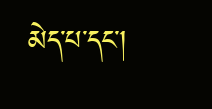མེད་པ་དང་།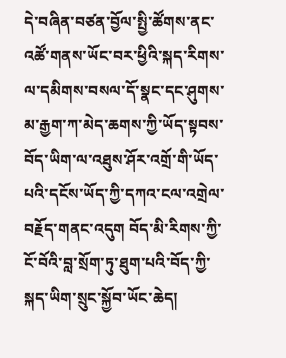དེ་བཞིན་བཙན་བྱོལ་སྤྱི་ཚོགས་ནང་འཚོ་གནས་ཡོང་བར་ཕྱིའི་སྐད་རིགས་ལ་དམིགས་བསལ་དོ་སྣང་དང་ཤུགས་མ་རྒྱག་ཀ་མེད་ཆགས་ཀྱི་ཡོད་སྟབས་བོད་ཡིག་ལ་འཐུས་ཤོར་འགྲོ་གི་ཡོད་པའི་དངོས་ཡོད་ཀྱི་དཀའ་ངལ་འགྲེལ་བརྗོད་གནང་འདུག བོད་མི་རིགས་ཀྱི་ངོ་བོའི་བླ་སྲོག་ཏུ་ཐུག་པའི་བོད་ཀྱི་སྐད་ཡིག་སྲུང་སྐྱོབ་ཡོང་ཆེད།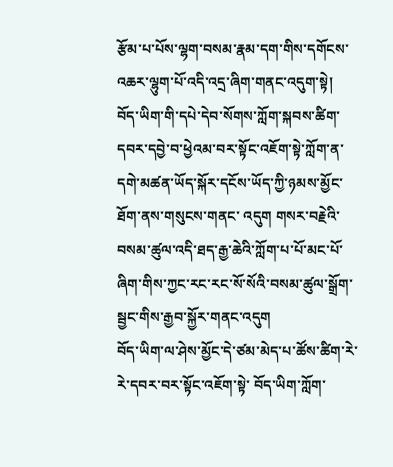རྩོམ་པ་པོས་ལྷག་བསམ་རྣམ་དག་གིས་དགོངས་འཆར་ལྷུག་པོ་འདི་འདྲ་ཞིག་གནང་འདུག་སྟེ། བོད་ཡིག་གི་དཔེ་དེབ་སོགས་ཀློག་སྐབས་ཚིག་དབར་དབྱེ་བ་ཕྱེའམ་བར་སྟོང་འཇོག་སྟེ་ཀློག་ན་དགེ་མཚན་ཡོད་སྐོར་དངོས་ཡོད་ཀྱི་ཉམས་མྱོང་ཐོག་ནས་གསུངས་གནང་ འདུག གསར་བརྗེའི་བསམ་ཚུལ་འདི་ཐད་རྒྱ་ཆེའི་ཀློག་པ་པོ་མང་པོ་ཞིག་གིས་ཀྱང་རང་རང་སོ་སོའི་བསམ་ཚུལ་སྒྲོག་སྦྱང་གིས་རྒྱབ་སྐྱོར་གནང་འདུག
བོད་ཡིག་ལ་ཤེས་མྱོང་དེ་ཙམ་མེད་པ་ཚོས་ཚིག་རེ་རེ་དབར་བར་སྟོང་འཇོག་སྟེ་ བོད་ཡིག་ཀློག་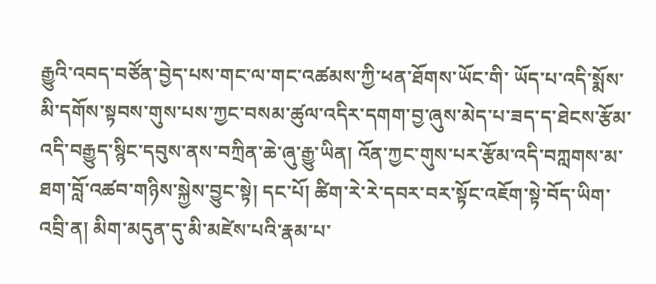རྒྱུའི་འབད་བཙོན་བྱེད་པས་གང་ལ་གང་འཚམས་ཀྱི་ཕན་ཐོགས་ཡོང་གི་ ཡོད་པ་འདི་སྨོས་མི་དགོས་སྟབས་གུས་པས་ཀྱང་བསམ་ཚུལ་འདིར་དགག་བྱ་ཞུས་མེད་པ་ཟད་ད་ཐེངས་རྩོམ་འདི་བརྒྱུད་སྙིང་དབུས་ནས་བཀྲིན་ཆེ་ཞུ་རྒྱུ་ཡིན། འོན་ཀྱང་གུས་པར་རྩོམ་འདི་བཀླགས་མ་ཐག་བློ་འཚབ་གཉིས་སྐྱེས་བྱུང་སྟེ། དང་པོ། ཚིག་རེ་རེ་དབར་བར་སྟོང་འཇོག་སྟེ་བོད་ཡིག་འབྲི་ན། མིག་མདུན་དུ་མི་མཛེས་པའི་རྣམ་པ་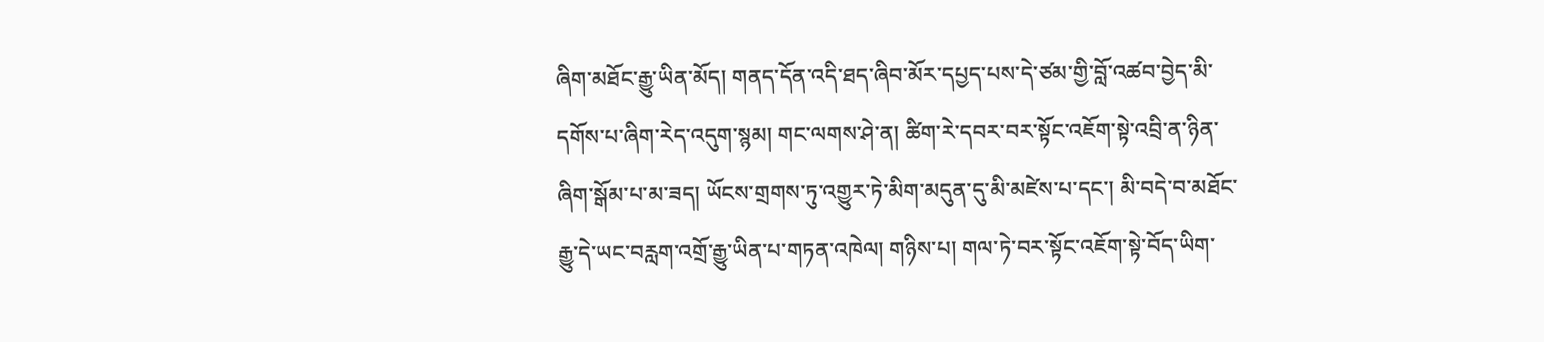ཞིག་མཐོང་རྒྱུ་ཡིན་མོད། གནད་དོན་འདི་ཐད་ཞིབ་མོར་དཔྱད་པས་དེ་ཙམ་གྱི་བློ་འཚབ་བྱེད་མི་དགོས་པ་ཞིག་རེད་འདུག་སྙམ། གང་ལགས་ཤེ་ན། ཚིག་རེ་དབར་བར་སྟོང་འཇོག་སྟེ་འབྲི་ན་ཉིན་ཞིག་སྒོམ་པ་མ་ཟད། ཡོངས་གྲགས་ཏུ་འགྱུར་ཏེ་མིག་མདུན་དུ་མི་མཛེས་པ་དང་། མི་བདེ་བ་མཐོང་རྒྱུ་དེ་ཡང་བརླག་འགྲོ་རྒྱུ་ཡིན་པ་གཏན་འཁེལ། གཉིས་པ། གལ་ཏེ་བར་སྟོང་འཇོག་སྟེ་བོད་ཡིག་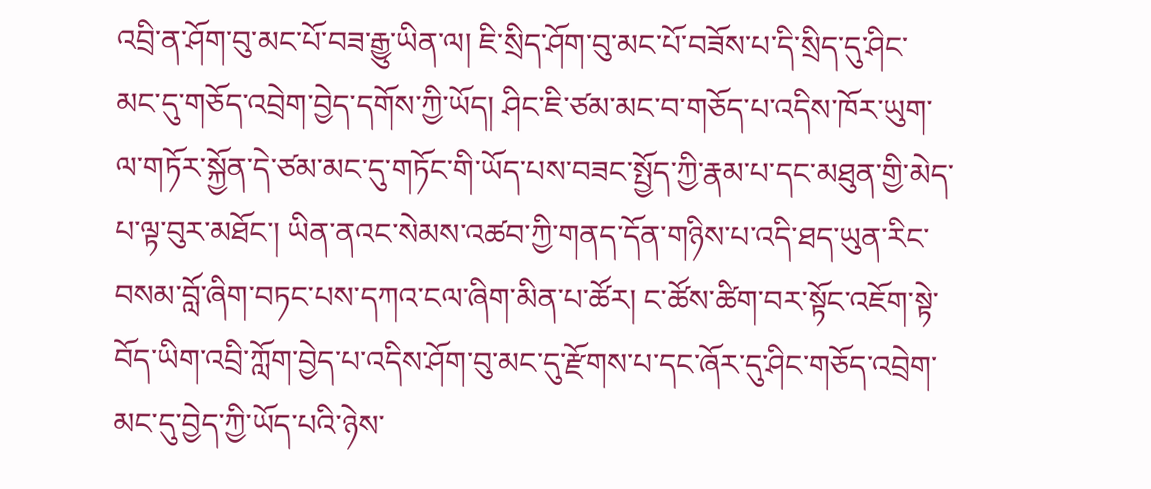འབྲི་ན་ཤོག་བུ་མང་པོ་བཟ་རྒྱུ་ཡིན་ལ། ཇི་སྲིད་ཤོག་བུ་མང་པོ་བཟོས་པ་དི་སྲིད་དུ་ཤིང་མང་དུ་གཅོད་འབྲེག་བྱེད་དགོས་ཀྱི་ཡོད། ཤིང་ཇི་ཙམ་མང་བ་གཅོད་པ་འདིས་ཁོར་ཡུག་ལ་གཏོར་སྐྱོན་དེ་ཙམ་མང་དུ་གཏོང་གི་ཡོད་པས་བཟང་སྤྱོད་ཀྱི་རྣམ་པ་དང་མཐུན་གྱི་མེད་པ་ལྟ་བུར་མཐོང་། ཡིན་ནའང་སེམས་འཚབ་ཀྱི་གནད་དོན་གཉིས་པ་འདི་ཐད་ཡུན་རིང་བསམ་བློ་ཞིག་བཏང་པས་དཀའ་ངལ་ཞིག་མིན་པ་ཚོར། ང་ཚོས་ཚིག་བར་སྟོང་འཇོག་སྟེ་བོད་ཡིག་འབྲི་ཀློག་བྱེད་པ་འདིས་ཤོག་བུ་མང་དུ་རྫོགས་པ་དང་ཞོར་དུ་ཤིང་གཅོད་འབྲེག་མང་དུ་བྱེད་ཀྱི་ཡོད་པའི་ཉེས་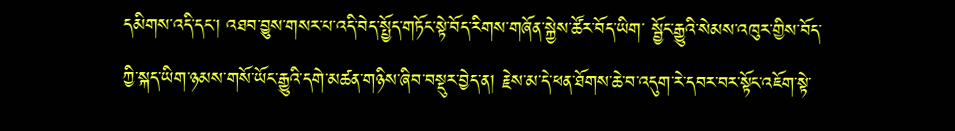དམིགས་འདི་དང་། འཐབ་བྱུས་གསར་པ་འདི་བེད་སྤྱོད་གཏོང་སྟེ་བོད་རིགས་གཞོན་སྐྱེས་ཚོར་བོད་ཡིག་ སྦྱོང་རྒྱུའི་སེམས་འཁུར་གྱིས་བོད་ཀྱི་སྐད་ཡིག་ཉམས་གསོ་ཡོང་རྒྱུའི་དགེ་མཚན་གཉིས་ཞིབ་བསྡུར་བྱེད་ན། རྗེས་མ་དེ་ཕན་ཐོགས་ཆེ་བ་འདུག་རེ་དབར་བར་སྟོང་འཇོག་སྟེ་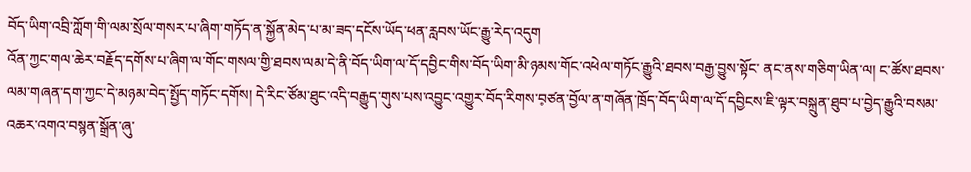བོད་ཡིག་འབྲི་ཀློག་གི་ལམ་སྲོལ་གསར་པ་ཞིག་གཏོད་ན་སྐྱོན་མེད་པ་མ་ཟད་དངོས་ཡོད་ཕན་རླབས་ཡོང་རྒྱུ་རེད་འདུག
འོན་ཀྱང་གལ་ཆེར་བརྗོད་དགོས་པ་ཞིག་ལ་གོང་གསལ་གྱི་ཐབས་ལམ་དེ་ནི་བོད་ཡིག་ལ་དོ་དབྱིང་གིས་བོད་ཡིག་མི་ཉམས་གོང་འཕེལ་གཏོང་རྒྱུའི་ཐབས་བརྒྱ་བྱུས་སྟོང་ ནང་ནས་གཅིག་ཡིན་ལ། ང་ཚོས་ཐབས་ལམ་གཞན་དག་ཀྱང་དེ་མཉམ་བེད་སྤྱོད་གཏོང་དགོས། དེ་རིང་ཙོམ་ཐུང་འདི་བརྒྱུད་གུས་པས་འབྱུང་འགྱུར་བོད་རིགས་བ༷ཙན་བྱོལ་ན་གཞོན་ཁྲོད་བོད་ཡིག་ལ་དོ་དབྱིངས་ཇི་ལྟར་བསྐྲུན་ཐུབ་པ་བྱེད་རྒྱུའི་བསམ་འཆར་འགའ་བསྙན་སྒྲོན་ཞུ་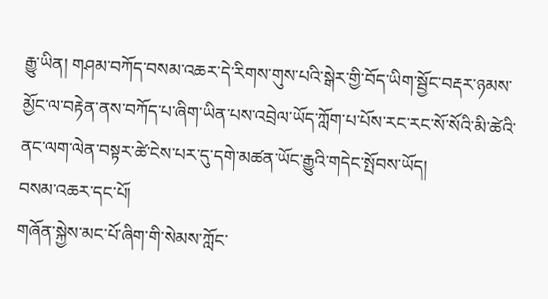རྒྱུ་ཡིན། གཤམ་བཀོད་བསམ་འཆར་དེ་རིགས་གུས་པའི་སྒེར་གྱི་བོད་ཡིག་སྦྱོང་བརྡར་ཉམས་མྱོང་ལ་བརྟེན་ནས་བཀོད་པ་ཞིག་ཡིན་པས་འབྲེལ་ཡོད་ཀློག་པ་པོས་རང་རང་སོ་སོའི་མི་ཚེའི་ནང་ལག་ལེན་བསྟར་ཚེ་ངེས་པར་དུ་དགེ་མཚན་ཡོང་རྒྱུའི་གདེང་སྤོབས་ཡོད།
བསམ་འཆར་དང་པོ།
གཞོན་སྐྱེས་མང་པོ་ཞིག་གི་སེམས་ཀློང་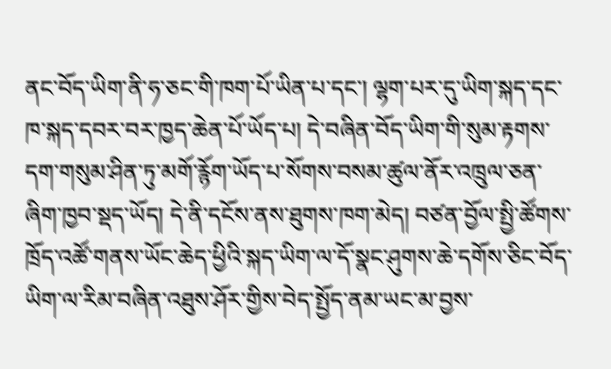ནང་བོད་ཡིག་ནི་ཧ་ཅང་གི་ཁག་པོ་ཡིན་པ་དང་། ལྷག་པར་དུ་ཡིག་སྐད་དང་ཁ་སྐད་དབར་བར་ཁྱད་ཆེན་པོ་ཡོད་པ། དེ་བཞིན་བོད་ཡིག་གི་སུམ་རྟགས་དག་གསུམ་ཤིན་ཏུ་མགོ་རྙོག་ཡོད་པ་སོགས་བསམ་ཚུལ་ནོར་འཁྲུལ་ཅན་ཞིག་ཁྱབ་སྡད་ཡོད། དེ་ནི་དངོས་ནས་ཐུགས་ཁག་མེད། བཙན་བྱོལ་སྤྱི་ཚོགས་ཁྲོད་འཚོ་གནས་ཡོང་ཆེད་ཕྱིའི་སྐད་ཡིག་ལ་དོ་སྣང་ཤུགས་ཆེ་དགོས་ཅིང་བོད་ཡིག་ལ་རིམ་བཞིན་འཐུས་ཤོར་གྱིས་བེད་སྤྱོད་ནམ་ཡང་མ་བྱས་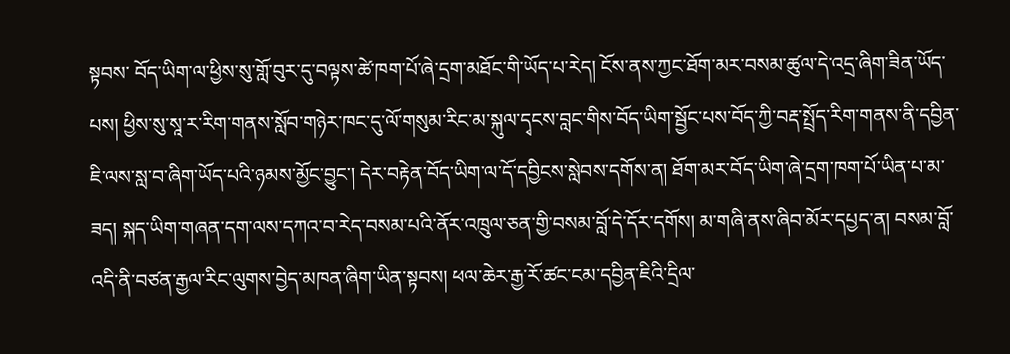སྟབས་ བོད་ཡིག་ལ་ཕྱིས་སུ་གློ་བུར་དུ་བལྟས་ཚེ་ཁག་པོ་ཞེ་དྲག་མཐོང་གི་ཡོད་པ་རེད། ངོས་ནས་ཀྱང་ཐོག་མར་བསམ་ཚུལ་དེ་འདྲ་ཞིག་ཟིན་ཡོད་པས། ཕྱིས་སུ་སཱ་ར་རིག་གནས་སློབ་གཉེར་ཁང་དུ་ལོ་གསུམ་རིང་མ་སྐུལ་དྭངས་བླང་གིས་བོད་ཡིག་སྦྱོང་པས་བོད་ཀྱི་བརྡ་སྤྲོད་རིག་གནས་ནི་དབྱིན་ཇི་ལས་སླ་བ་ཞིག་ཡོད་པའི་ཉམས་མྱོང་བྱུང་། དེར་བརྟེན་བོད་ཡིག་ལ་དོ་དབྱིངས་སླེབས་དགོས་ན། ཐོག་མར་བོད་ཡིག་ཞེ་དྲག་ཁག་པོ་ཡིན་པ་མ་ཟད། སྐད་ཡིག་གཞན་དག་ལས་དཀའ་བ་རེད་བསམ་པའི་ནོར་འཁྲུལ་ཅན་གྱི་བསམ་བློ་དེ་དོར་དགོས། མ་གཞི་ནས་ཞིབ་མོར་དཔྱད་ན། བསམ་བློ་འདི་ནི་བཙན་རྒྱལ་རིང་ལུགས་བྱེད་མཁན་ཞིག་ཡིན་སྟབས། ཕལ་ཆེར་རྒྱ་རོ་ཚང་ངམ་དབྱིན་ཇིའི་དྲིལ་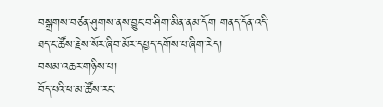བསྒྲགས་བཙན་ཤུགས་ནས་བྱུང་བ་ཤིག་མིན་ནམ་དོག གནད་དོན་འདི་ཐད་ང་ཚོས་རྗེས་སོར་ཞིབ་མོར་དཔྱད་དགོས་པ་ཞིག་རེད།
བསམ་འཆར་གཉིས་པ།
བོད་པའི་ཕ་མ་ཚོས་རང་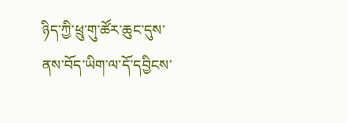ཉིད་ཀྱི་ཕྲུ་གུ་ཚོར་ཆུང་དུས་ནས་བོད་ཡིག་ལ་དོ་དབྱིངས་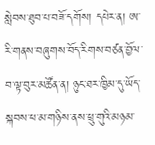སླེབས་ཐུབ་པ་བཟོ་དགོས། དཔེར་ན། ཨ་རི་གནས་བཞུགས་བོད་རིགས་བཙན་བྱོལ་བ་ལྟ་བུར་མཚོན་ན། ཉུང་ཐར་ཁྱིམ་དུ་ཡོད་སྐབས་ཕ་མ་གཉིས་ནས་ཕྲུ་གུའི་མཉམ་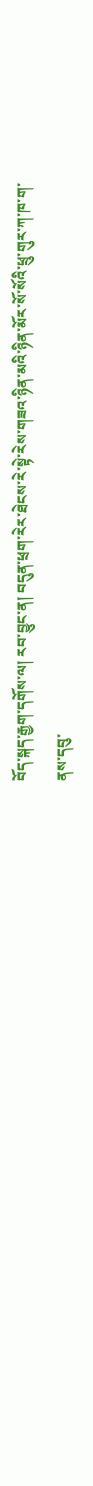བོད་སྐད་རྒྱག་དགོས་ལ། རབ་བྱུང་ན། བདུན་ཕྲག་རེར་ཐེངས་རེ་སྟེ་རེས་གཟའ་ཉིན་མའི་ཉིན་མོར་སོ་སོའི་ཕྲུ་གུར་ཀ་ཁ་ག་ ནས་དབུ་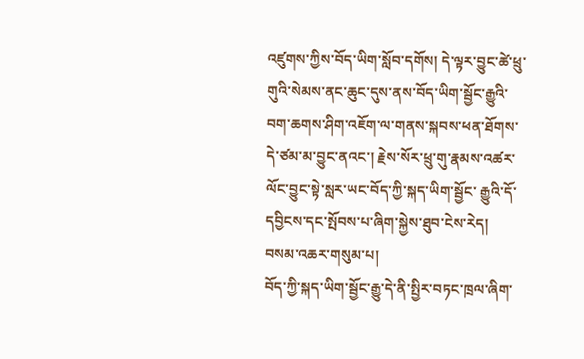འཛུགས་ཀྱིས་བོད་ཡིག་སློབ་དགོས། དེ་ལྟར་བྱུང་ཚེ་ཕྲུ་གུའི་སེམས་ནང་ཆུང་དུས་ནས་བོད་ཡིག་སྦྱོང་རྒྱུའི་བག་ཆགས་ཤིག་འཇོག་ལ་གནས་སྐབས་ཕན་ཐོགས་དེ་ཙམ་མ་བྱུང་ནའང་། རྗེས་སོར་ཕྲུ་གུ་རྣམས་འཚར་ལོང་བྱུང་སྟེ་སླར་ཡང་བོད་ཀྱི་སྐད་ཡིག་སྦྱོང་ རྒྱུའི་དོ་དབྱིངས་དང་སྤོབས་པ་ཞིག་སྐྱེས་ཐུབ་ངེས་རེད།
བསམ་འཆར་གསུམ་པ།
བོད་ཀྱི་སྐད་ཡིག་སྦྱོང་རྒྱུ་དེ་ནི་སྤྱིར་བཏང་ཁྲལ་ཞིག་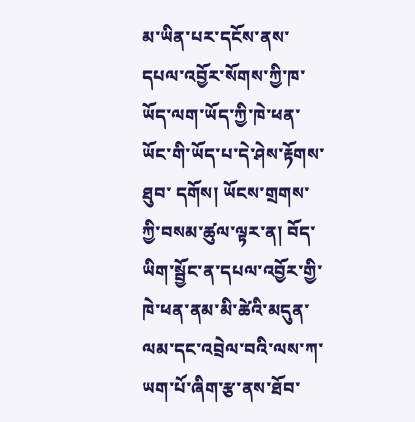མ་ཡིན་པར་དངོས་ནས་དཔལ་འབྱོར་སོགས་ཀྱི་ཁ་ཡོད་ལག་ཡོད་ཀྱི་ཁེ་ཕན་ཡོང་གི་ཡོད་པ་དེ་ཤེས་རྟོགས་ཐུབ་ དགོས། ཡོངས་གྲགས་ཀྱི་བསམ་ཚུལ་ལྟར་ན། བོད་ཡིག་སྦྱོང་ན་དཔལ་འབྱོར་གྱི་ཁེ་ཕན་ནམ་མི་ཚེའི་མདུན་ལམ་དང་འབྲེལ་བའི་ལས་ཀ་ཡག་པོ་ཞིག་རྩ་ནས་ཐོབ་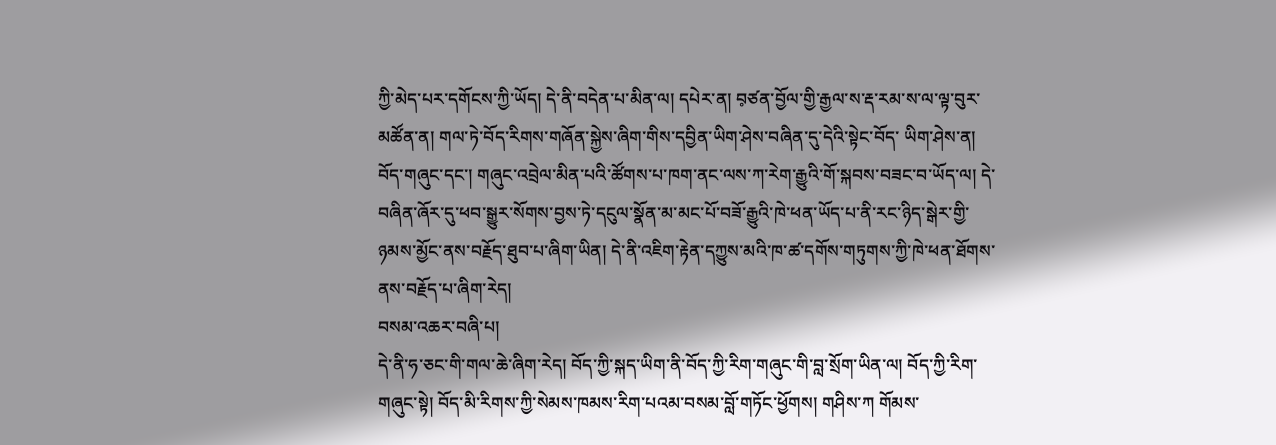ཀྱི་མེད་པར་དགོངས་ཀྱི་ཡོད། དེ་ནི་བདེན་པ་མིན་ལ། དཔེར་ན། བ༷ཙན་བྱོལ་གྱི་རྒྱལ་ས་རྡ་རམ་ས་ལ་ལྟ་བུར་མཚོན་ན། གལ་ཏེ་བོད་རིགས་གཞོན་སྐྱེས་ཞིག་གིས་དབྱིན་ཡིག་ཤེས་བཞིན་དུ་དེའི་སྟེང་བོད་ ཡིག་ཤེས་ན། བོད་གཞུང་དང་། གཞུང་འབྲེལ་མིན་པའི་ཚོགས་པ་ཁག་ནང་ལས་ཀ་རེག་རྒྱུའི་གོ་སྐབས་བཟང་བ་ཡོད་ལ། དེ་བཞིན་ཞོར་དུ་ཕབ་སྒྱུར་སོགས་བྱས་ཏེ་དངུལ་སྣོན་མ་མང་པོ་བཟོ་རྒྱུའི་ཁེ་ཕན་ཡོད་པ་ནི་རང་ཉིད་སྒེར་གྱི་ཉམས་མྱོང་ནས་བརྗོད་ཐུབ་པ་ཞིག་ཡིན། དེ་ནི་འཇིག་རྟེན་དཀྱུས་མའི་ཁ་ཚ་དགོས་གཏུགས་ཀྱི་ཁེ་ཕན་ཐོགས་ནས་བརྗོད་པ་ཞིག་རེད།
བསམ་འཆར་བཞི་པ།
དེ་ནི་ཧ་ཅང་གི་གལ་ཆེ་ཞིག་རེད། བོད་ཀྱི་སྐད་ཡིག་ནི་བོད་ཀྱི་རིག་གཞུང་གི་བླ་སྲོག་ཡིན་ལ། བོད་ཀྱི་རིག་གཞུང་སྟེ། བོད་མི་རིགས་ཀྱི་སེམས་ཁམས་རིག་པའམ་བསམ་བློ་གཏོང་ཕྱོགས། གཤིས་ཀ གོམས་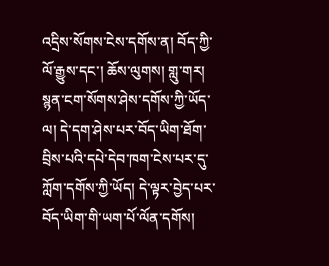འདྲིས་སོགས་ངེས་དགོས་ན། བོད་ཀྱི་ལོ་རྒྱུས་དང་། ཆོས་ལུགས། གླུ་གར། སྙན་ངག་སོགས་ཤེས་དགོས་ཀྱི་ཡོད་ལ། དེ་དག་ཤེས་པར་བོད་ཡིག་ཐོག་བྲིས་པའི་དཔེ་དེབ་ཁག་ངེས་པར་དུ་ཀློག་དགོས་ཀྱི་ཡོད། དེ་ལྟར་བྱེད་པར་བོད་ཡིག་གི་ཡག་པོ་ལོན་དགོས།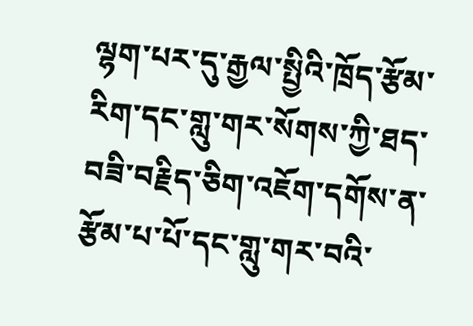ལྷག་པར་དུ་རྒྱལ་སྤྱིའི་ཁྲོད་རྩོམ་རིག་དང་གླུ་གར་སོགས་ཀྱི་ཐད་བཟི་བརྗིད་ཅིག་འཇོག་དགོས་ན་རྩོམ་པ་པོ་དང་གླུ་གར་བའི་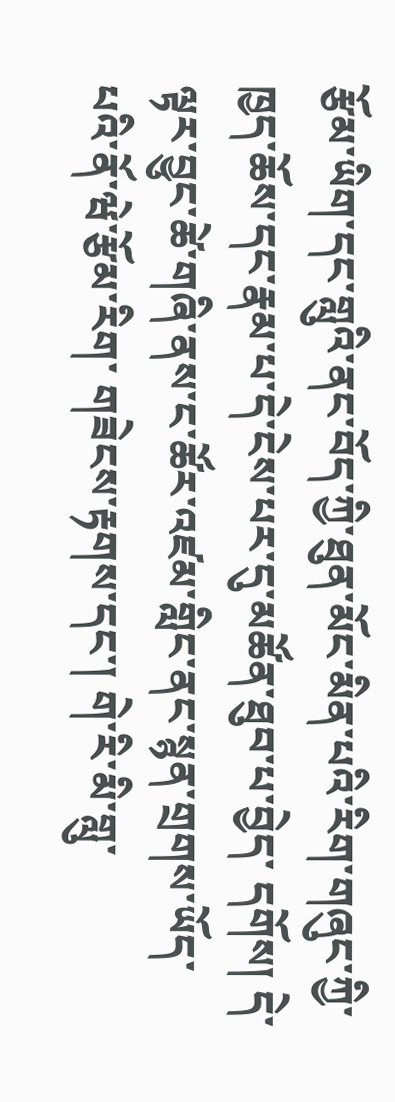རྩོམ་ཡིག་དང་གླུའི་ནང་བོད་ཀྱི་ཐུན་མོང་མིན་པའི་རིག་གཞུང་ཀྱི་ཁྱད་ཆོས་དང་རྣམ་པ་དེ་ངེས་པར་དུ་མཚོན་ཐུབ་པ་བྱེད་ དགོས། དེ་ལྟར་བྱུང་ཚེ་གཞི་ནས་ང་ཚོར་འཛམ་གླིང་ནང་སྙན་གྲགས་ཡོད་པའི་ནོ་ཝེ་རྩོམ་རིག་ གཟེངས་རྟགས་དང་། གེ་རི་མི་གླུ་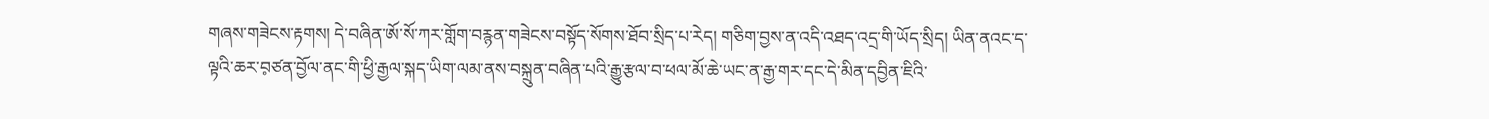གཞས་གཟེངས་རྟགས། དེ་བཞིན་ཨོ་སོ་ཀར་གློག་བརྙན་གཟེངས་བསྟོད་སོགས་ཐོབ་སྲིད་པ་རེད། གཅིག་བྱས་ན་འདི་འཐད་འདྲ་གི་ཡོད་སྲིད། ཡིན་ནའང་ད་ལྟའི་ཆར་བ༷ཙན་བྱོལ་ནང་གི་ཕྱི་རྒྱལ་སྐད་ཡིག་ལམ་ནས་བསྐྲུན་བཞིན་པའི་རྒྱུ་རྩལ་བ་ཕལ་མོ་ཆེ་ཡང་ན་རྒྱ་གར་དང་དེ་མིན་དབྱིན་ཇིའི་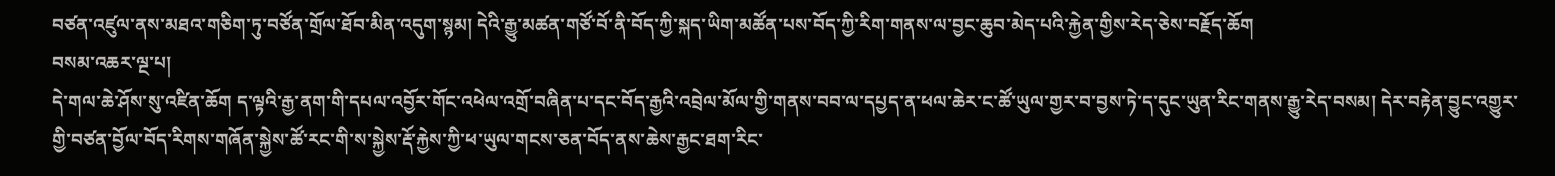བཙན་འཛུལ་ནས་མཐའ་གཅིག་ཏུ་བཙོན་གྲོལ་ཐོབ་མིན་འདུག་སྙམ། དེའི་རྒྱུ་མཚན་གཙོ་བོ་ནི་བོད་ཀྱི་སྐད་ཡིག་མཚོན་པས་བོད་ཀྱི་རིག་གནས་ལ་བྱང་ཆུབ་མེད་པའི་རྐྱེན་གྱིས་རེད་ཅེས་བརྗོད་ཆོག
བསམ་འཆར་ལྔ་པ།
དེ་གལ་ཆེ་ཤོས་སུ་འཛིན་ཆོག ད་ལྟའི་རྒྱ་ནག་གི་དཔལ་འབྱོར་གོང་འཕེལ་འགྲོ་བཞིན་པ་དང་བོད་རྒྱའི་འབྲེལ་མོལ་གྱི་གནས་བབ་ལ་དཔྱད་ན་ཕལ་ཆེར་ང་ཚོ་ཡུལ་གྱར་བ་བྱས་ཏེ་ད་དུང་ཡུན་རིང་གནས་རྒྱུ་རེད་བསམ། དེར་བརྟེན་བྱུང་འགྱུར་གྱི་བཙན་བྱོལ་བོད་རིགས་གཞོན་སྐྱེས་ཚོ་རང་གི་ས་སྐྱེས་རྡོ་རྐྱེས་ཀྱི་ཕ་ཡུལ་གངས་ཅན་བོད་ནས་ཆེས་རྒྱང་ཐག་རིང་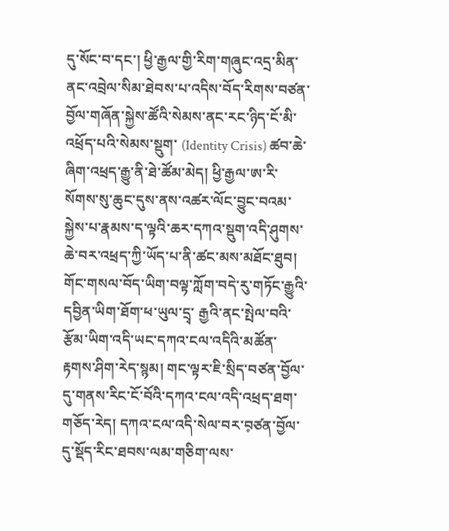དུ་སོང་བ་དང་། ཕྱི་རྒྱལ་གྱི་རིག་གཞུང་འདྲ་མིན་ནང་འབྲེལ་སིམ་ཐེབས་པ་འདིས་བོད་རིགས་བཙན་ བྱོལ་གཞོན་སྐྱེས་ཚོའི་སེམས་ནང་རང་ཉིད་ངོ་མི་འཕྲོད་པའི་སེམས་སྡུག་ (Identity Crisis) ཚབ་ཆེ་ཞིག་འཕྲད་རྒྱུ་ནི་ཐེ་ཚོམ་མེད། ཕྱི་རྒྱལ་ཨ་རི་སོགས་སུ་ཆུང་དུས་ནས་འཚར་ལོང་བྱུང་བའམ་སྐྱེས་པ་རྣམས་ད་ལྟའི་ཆར་དཀའ་སྡུག་འདི་ཤུགས་ཆེ་བར་འཕྲད་ཀྱི་ཡོད་པ་ནི་ཚང་མས་མཐོང་ཐུབ། གོང་གསལ་བོད་ཡིག་བལྟ་ཀློག་བདེ་རུ་གཏོང་རྒྱུའི་དབྱིན་ཡིག་ཐོག་ཕ་ཡུལ་དྲྭ་ རྒྱའི་ནང་སྤེལ་བའི་རྩོམ་ཡིག་འདི་ཡང་དཀའ་ངལ་འདིའི་མཚོན་རྟགས་ཤིག་རེད་སྙམ། གང་ལྟར་ཇི་སྲིད་བཙན་བྱོལ་དུ་གནས་རིང་ངོ་བོའི་དཀའ་ངལ་འདི་འཕྲད་ཐག་གཅོད་རེད། དཀའ་ངལ་འདི་སེལ་བར་བ༷ཙན་བྱོལ་དུ་སྡོད་རིང་ཐབས་ལམ་གཅིག་ལས་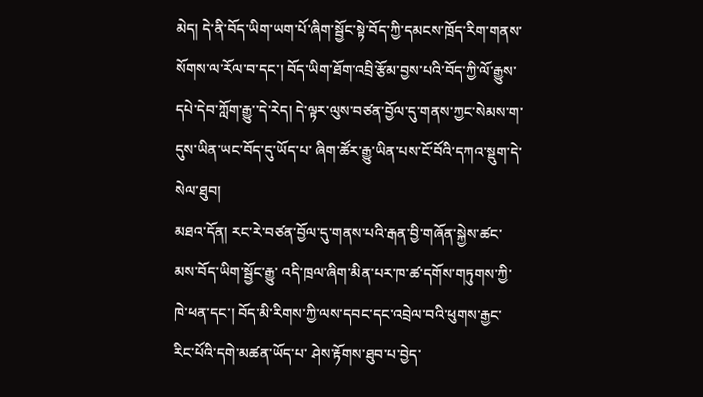མེད། དེ་ནི་བོད་ཡིག་ཡག་པོ་ཞིག་སྦྱོང་སྟེ་བོད་ཀྱི་དམངས་ཁྲོད་རིག་གནས་སོགས་ལ་རོལ་བ་དང་། བོད་ཡིག་ཐོག་འབྲི་རྩོམ་བྱས་པའི་བོད་ཀྱི་ལོ་རྒྱུས་དཔེ་དེབ་ཀློག་རྒྱུ་་དེ་རེད། དེ་ལྟར་ལུས་བཙན་བྱོལ་དུ་གནས་ཀྱང་སེམས་ག་དུས་ཡིན་ཡང་བོད་དུ་ཡོད་པ་ ཞིག་ཚོར་རྒྱུ་ཡིན་པས་ངོ་བོའི་དཀའ་སྡུག་དེ་སེལ་ཐུབ།
མཐའ་དོན། རང་རེ་བཙན་བྱོལ་དུ་གནས་པའི་རྒན་བྱི་གཞོན་སྐྱེས་ཚང་མས་བོད་ཡིག་སྦྱོང་རྒྱུ་ འདི་ཁྲལ་ཞིག་མིན་པར་ཁ་ཚ་དགོས་གཏུགས་ཀྱི་ཁེ་ཕན་དང་། བོད་མི་རིགས་ཀྱི་ལས་དབང་དང་འབྲེལ་བའི་ཕུགས་རྒྱང་རིང་པོའི་དགེ་མཚན་ཡོད་པ་ ཤེས་རྟོགས་ཐུབ་པ་བྱེད་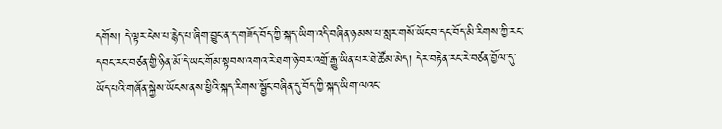དགོས། དེ་ལྟར་ངེས་པ་རྙེད་པ་ཞིག་བྱུང་ན་ད་གཟོད་བོད་ཀྱི་སྐད་ཡིག་འདི་བཞིན་ཉམས་པ་སླར་གསོ་ཡོང་བ་དང་བོད་མི་རིགས་ཀྱི་རང་དབང་རང་བཙན་གྱི་ཉིན་མོ་དེ་ཡང་གོམ་སྟབས་འགའ་རེ་ཐག་ཉེ་བར་འགྲོ་རྒྱུ་ཡིན་པར་ཐེ་ཚོམ་མེད། དེར་བརྟེན་རང་རེ་བཙན་བྱོལ་དུ་ཡོད་པའི་གཞོན་སྐྱེས་ཡོངས་ནས་ཕྱིའི་སྐད་རིགས་སྦྱོང་བཞིན་དུ་བོད་ཀྱི་སྐད་ཡིག་ལའང་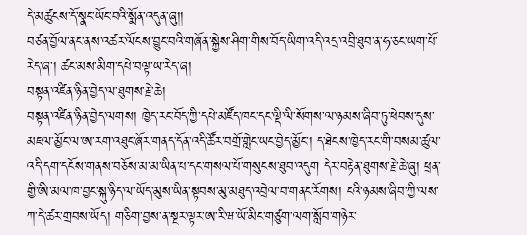དེ་མཚུངས་དོ་སྣང་ཡོང་བའི་སྨོན་འདུན་ཞུ།།
བཙན་བྱོལ་ནང་ནས་འཚར་ལོངས་བྱུང་བའི་གཞོན་སྐྱེས་ཤིག་གིས་བོད་ཡིག་འདི་འདྲ་འབྲི་ཐུབ་ན་ཧ་ཅང་ཡག་པོ་རེད་ཞ་། ཚང་མས་མིག་དཔེ་བལྟ་ཡ་རེད་ཞ།
བསྟན་འཛིན་ཉིན་བྱེད་ལ་ཐུགས་རྗེ་ཆེ།
བསྟན་འཛིན་ཉིན་བྱེད་ལགས། ཁྱེད་རང་བོད་ཀྱི་དཔེ་མཛོད་ཁང་དང་ལྡི་ལི་སོགས་ལ་ཉམས་ཞིབ་ཏུ་ཕེབས་དུས་མཇལ་མྱོང་ལ་ཨ་རག་འཐུང་ཞོར་གནད་དོན་འདི་ཚོར་བགྲོ་གླེང་ཡང་བྱེད་མྱོང་། ད་ཐེངས་ཁྱེད་རང་གི་བསམ་ཚུལ་འདི་དག་དངོས་གནས་བཅོས་མ་མ་ཡིན་པ་དང་གསལ་པོ་གསུངས་ཐུབ་འདུག དེར་བརྟེན་ཐུགས་རྗེ་ཆེ་ཞུ། ཕྲན་གྱི་ཨི་མལ་ཁ་བྱང་སྐུ་ཉིད་ལ་ཡོད་མུས་ཡིན་སྟབས་མུ་མཐུད་འབྲེལ་བ་གནང་རོགས། ངའི་ཉམས་ཞིབ་ཀྱི་ལས་ཀ་དེ་ཚར་གྲབས་ཡོད། གཅིག་བྱས་ན་སྔར་ལྟར་ཨ་རི་ཝ་ཡོ་མིང་གཙུག་ལག་སློབ་གཉེར་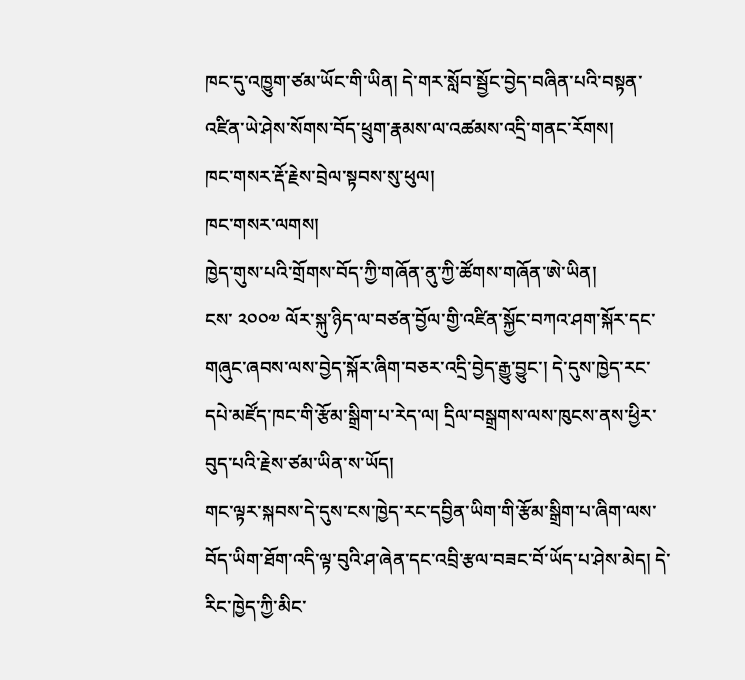ཁང་དུ་འཁྱུག་ཙམ་ཡོང་གི་ཡིན། དེ་གར་སློབ་སྦྱོང་བྱེད་བཞིན་པའི་བསྟན་འཛིན་ཡེ་ཤེས་སོགས་བོད་ཕྲུག་རྣམས་ལ་འཚམས་འདྲི་གནང་རོགས།
ཁང་གསར་རྡོ་རྗེས་བྲེལ་སྟབས་སུ་ཕུལ།
ཁང་གསར་ལགས།
ཁྱེད་གུས་པའི་གྲོགས་བོད་ཀྱི་གཞོན་ནུ་ཀྱི་ཚོགས་གཞོན་ཨེ་ཡིན།
ངས་ ༢༠༠༧ ལོར་སྐུ་ཉིད་ལ་བཙན་བྱོལ་གྱི་འཛིན་སྐྱོང་བཀའ་ཤག་སྐོར་དང་གཞུང་ཞབས་ལས་བྱེད་སྐོར་ཞིག་བཅར་འདྲི་བྱེད་རྒྱུ་བྱུང་། དེ་དུས་ཁྱེད་རང་དཔེ་མཛོད་ཁང་གི་རྩོམ་སྒྲིག་པ་རེད་ལ། དྲིལ་བསྒྲགས་ལས་ཁུངས་ནས་ཕྱིར་བུད་པའི་རྗེས་ཙམ་ཡིན་ས་ཡོད།
གང་ལྟར་སྐབས་དེ་དུས་ངས་ཁྱེད་རང་དབྱིན་ཡིག་གི་རྩོམ་སྒྲིག་པ་ཞིག་ལས་བོད་ཡིག་ཐོག་འདི་ལྟ་བུའི་ཤ་ཞེན་དང་འབྲི་རྩལ་བཟང་བོ་ཡོད་པ་ཤེས་མེད། དེ་རིང་ཁྱེད་ཀྱི་མིང་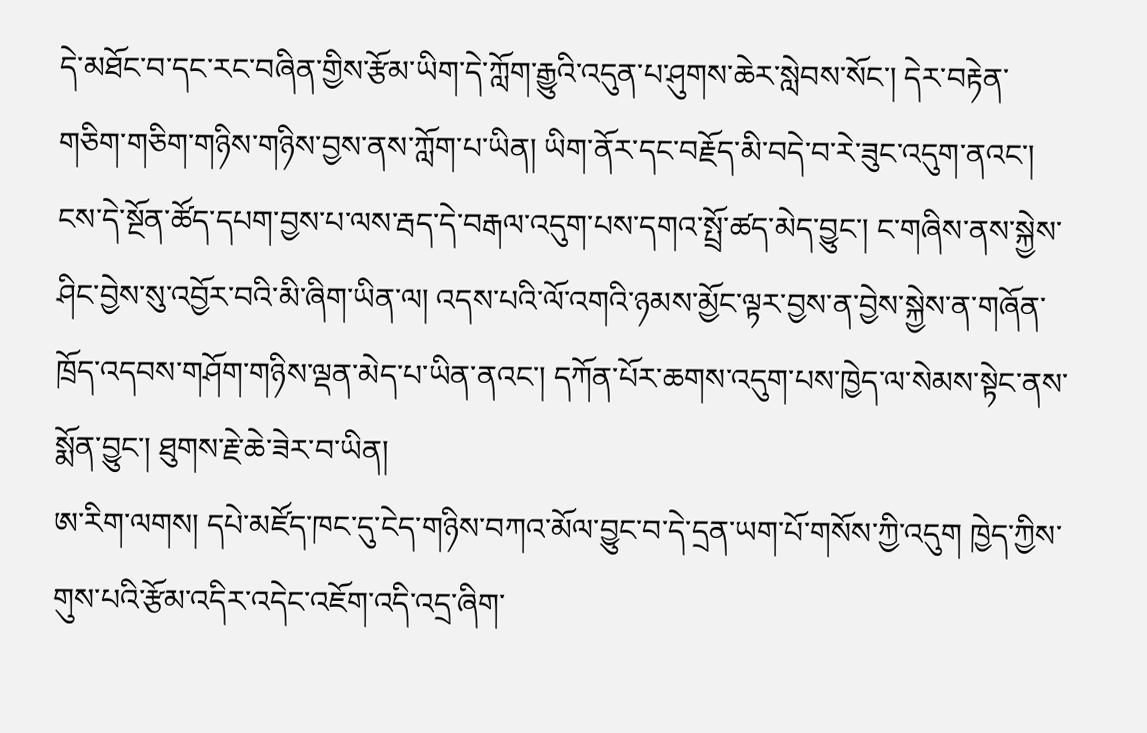དེ་མཐོང་བ་དང་རང་བཞིན་གྱིས་རྩོམ་ཡིག་དེ་ཀློག་རྒྱུའི་འདུན་པ་ཤུགས་ཆེར་སླེབས་སོང་། དེར་བརྟེན་གཅིག་གཅིག་གཉིས་གཉིས་བྱས་ནས་ཀློག་པ་ཡིན། ཡིག་ནོར་དང་བརྗོད་མི་བདེ་བ་རེ་ཟུང་འདུག་ནའང་། ངས་དེ་སྔོན་ཚོད་དཔག་བྱས་པ་ལས་རྦད་དེ་བརྒལ་འདུག་པས་དགའ་སྤྲོ་ཚད་མེད་བྱུང་། ང་གཞིས་ནས་སྐྱེས་ཤིང་བྱེས་སུ་འབྱོར་བའི་མི་ཞིག་ཡིན་ལ། འདས་པའི་ལོ་འགའི་ཉམས་མྱོང་ལྟར་བྱས་ན་བྱེས་སྐྱེས་ན་གཞོན་ཁྲོད་འདབས་གཤོག་གཉིས་ལྡན་མེད་པ་ཡིན་ནའང་། དཀོན་པོར་ཆགས་འདུག་པས་ཁྱེད་ལ་སེམས་སྟེང་ནས་སྨོན་བྱུང་། ཐུགས་རྗེ་ཆེ་ཟེར་བ་ཡིན།
ཨ་རིག་ལགས། དཔེ་མཛོད་ཁང་དུ་ངེད་གཉིས་བཀའ་མོལ་བྱུང་བ་དེ་དྲན་ཡག་པོ་གསོས་ཀྱི་འདུག ཁྱེད་ཀྱིས་གུས་པའི་རྩོམ་འདིར་འདེང་འཇོག་འདི་འདྲ་ཞིག་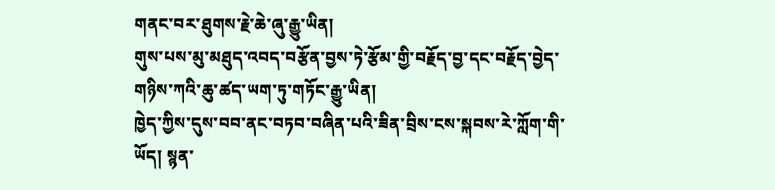གནང་བར་ཐུགས་རྗེ་ཆེ་ཞུ་རྒྱུ་ཡིན།
གུས་པས་མུ་མཐུད་འབད་བརྩོན་བྱས་ཏེ་རྩོམ་གྱི་བརྗོད་བྱ་དང་བརྗོད་བྱེད་གཉིས་ཀའི་ཆུ་ཚད་ཡག་ཏུ་གཏོང་རྒྱུ་ཡིན།
ཁྱེད་ཀྱིས་དུས་བབ་ནང་བཏབ་བཞིན་པའི་ཟིན་བྲིས་ངས་སྐབས་རེ་ཀློག་གི་ཡོད། སྙན་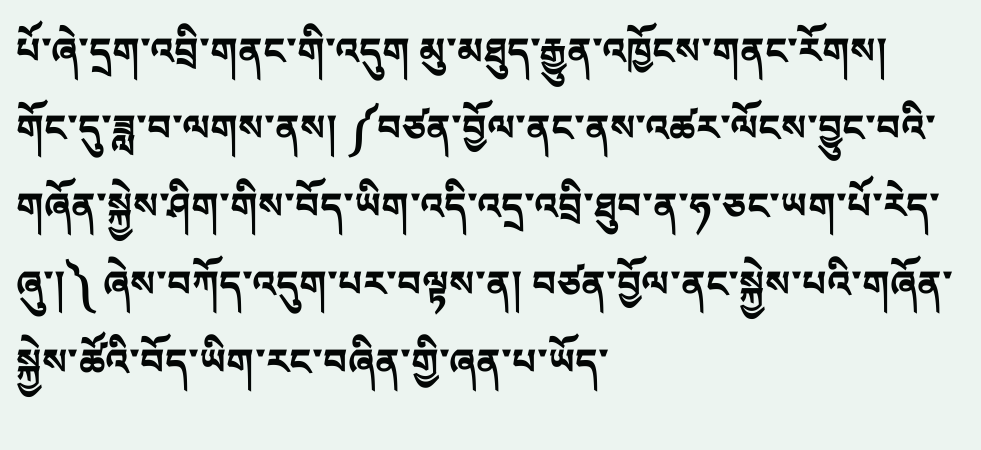པོ་ཞེ་དྲག་འབྲི་གནང་གི་འདུག མུ་མཐུད་རྒྱུན་འཁྱོངས་གནང་རོགས།
གོང་དུ་ཟླ་བ་ལགས་ནས། ༼བཙན་བྱོལ་ནང་ནས་འཚར་ལོངས་བྱུང་བའི་གཞོན་སྐྱེས་ཤིག་གིས་བོད་ཡིག་འདི་འདྲ་འབྲི་ཐུབ་ན་ཧ་ཅང་ཡག་པོ་རེད་ཞུ་།༽ ཞེས་བཀོད་འདུག་པར་བལྟས་ན། བཙན་བྱོལ་ནང་སྐྱེས་པའི་གཞོན་སྐྱེས་ཚོའི་བོད་ཡིག་རང་བཞིན་གྱི་ཞན་པ་ཡོད་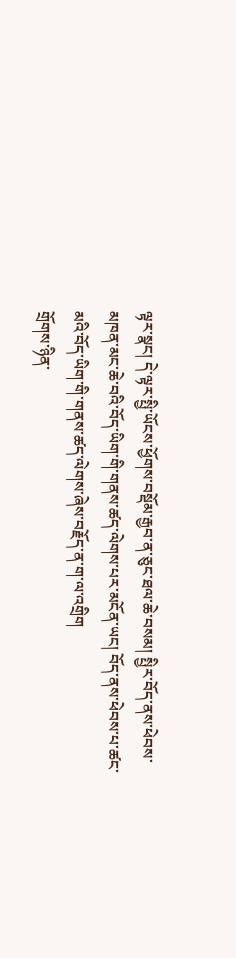ལྟར་སྣང། དེ་ལྟར་སྤྱི་ཡོངས་ཕྱོགས་བསྡོམ་རྒྱབ་ན་ཅུང་ཐལ་ཆེ་བསམ། སྤྱིར་བོད་ནས་ཕེབས་མཁན་མང་ཆེ་བའི་བོད་ཡིག་གི་གནས་ཚད་ལེགས་པར་མངོན་ཡང། བོད་ནས་ཕེབས་པ་ཚང་མའི་བོད་ཡིག་གི་གནས་ཚད་ལེགས་ཞེས་བརྗོད་ན་ག་ལ་འགྲིག
གྲོགས་ཉིན་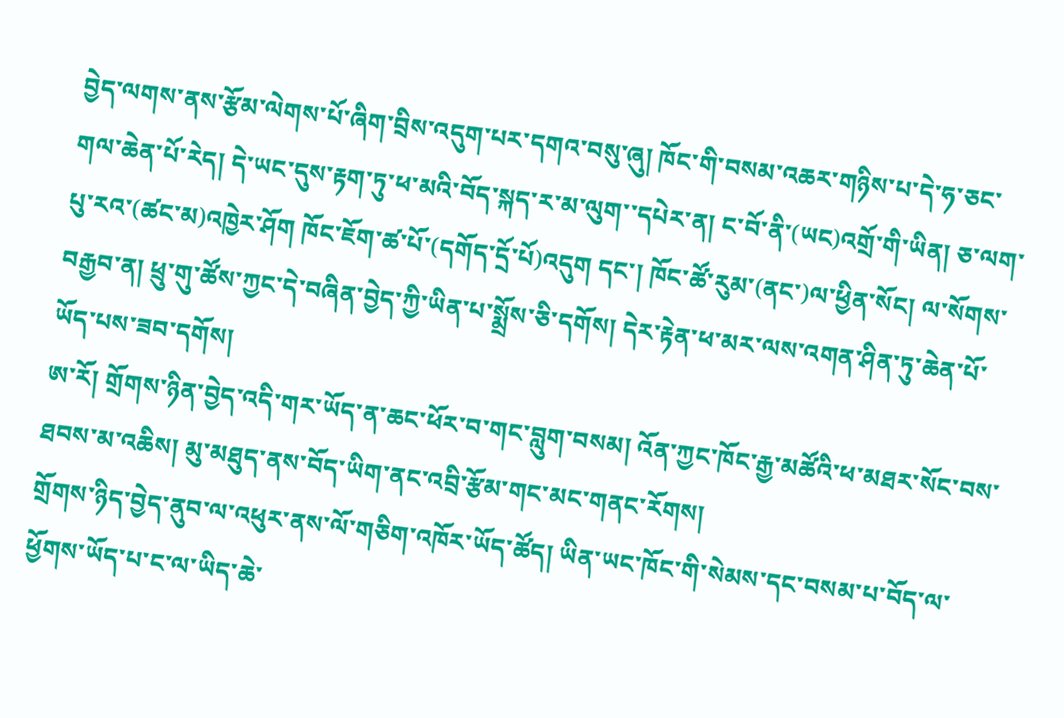བྱེད་ལགས་ནས་རྩོམ་ལེགས་པོ་ཞིག་བྲིས་འདུག་པར་དགའ་བསུ་ཞུ། ཁོང་གི་བསམ་འཆར་གཉིས་པ་དེ་ཧ་ཅང་གལ་ཆེན་པོ་རེད། དེ་ཡང་དུས་རྟག་ཏུ་ཕ་མའི་བོད་སྐད་ར་མ་ལུག་་དཔེར་ན། ང་བོ་ནི་(ཡང)འགྲོ་གི་ཡིན། ཅ་ལག་པུ་རའ་(ཚང་མ)འཁྱེར་ཤོག ཁོང་ཇོག་ཚ་པོ་(དགོད་དྲོ་པོ)འདུག དང་། ཁོང་ཚོ་རུམ་(ནང་)ལ་ཕྱིན་སོང། ལ་སོགས་བརྒྱབ་ན། ཕྲུ་གུ་ཚོས་ཀྱང་དེ་བཞིན་བྱེད་ཀྱི་ཡིན་པ་སྨྲོས་ཅི་དགོས། དེར་རྟེན་ཕ་མར་ལས་འགན་ཤིན་ཏུ་ཆེན་པོ་ཡོད་པས་ཟབ་དགོས།
ཨ་རོ། གྲོགས་ཉིན་བྱེད་འདི་གར་ཡོད་ན་ཆང་ཕོར་བ་གང་བླུག་བསམ། འོན་ཀྱང་ཁོང་རྒྱ་མཚོའི་ཕ་མཐར་སོང་བས་ཐབས་མ་འཆིས། མུ་མཐུད་ནས་བོད་ཡིག་ནང་འབྲི་རྩོམ་གང་མང་གནང་རོགས།
གྲོགས་ཉིད་བྱེད་ནུབ་ལ་འཕུར་ནས་ལོ་གཅིག་འཁོར་ཡོད་ཚོད། ཡིན་ཡང་ཁོང་གི་སེམས་དང་བསམ་པ་བོད་ལ་ཕྱོགས་ཡོད་པ་ང་ལ་ཡིད་ཆེ་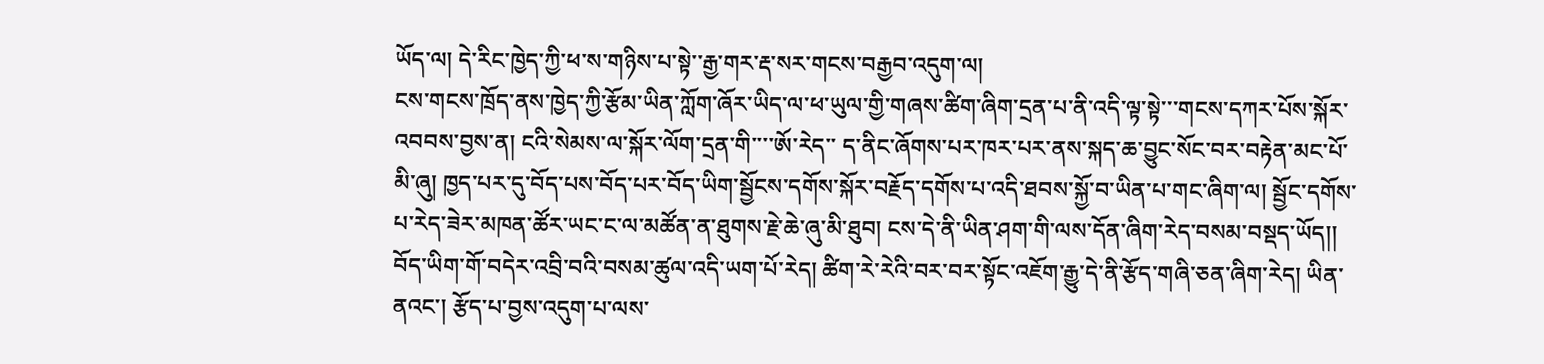ཡོད་ལ། དེ་རིང་ཁྱེད་ཀྱི་ཕ་ས་གཉིས་པ་སྟེ་་རྒྱ་གར་རྡ་སར་གངས་བརྒྱབ་འདུག་ལ།
ངས་གངས་ཁྲོད་ནས་ཁྱེད་ཀྱི་རྩོམ་ཡིན་ཀློག་ཞོར་ཡིད་ལ་ཕ་ཡུལ་གྱི་གཞས་ཚིག་ཞིག་དྲན་པ་ནི་འདི་ལྟ་སྟེ་་་གངས་དཀར་པོས་སྐོར་འབབས་བྱས་ན། ངའི་སེམས་ལ་སྐོར་ལོག་དྲན་གི་་་་ཨོ་རེད་་ ད་ནིང་ཞོགས་པར་ཁར་པར་ནས་སྐད་ཆ་བྱུང་སོང་བར་བརྟེན་མང་པོ་མི་ཞུ། ཁྱད་པར་དུ་བོད་པས་བོད་པར་བོད་ཡིག་སྦྱོངས་དགོས་སྐོར་བརྗོད་དགོས་པ་འདི་ཐབས་སྐྱོ་བ་ཡིན་པ་གང་ཞིག་ལ། སྦྱོང་དགོས་པ་རེད་ཟེར་མཁན་ཚོར་ཡང་ང་ལ་མཚོན་ན་ཐུགས་རྗེ་ཆེ་ཞུ་མི་ཐུབ། ངས་དེ་ནི་ཡིན་ཤག་གི་ལས་དོན་ཞིག་རེད་བསམ་བསྡད་ཡོད།།
བོད་ཡིག་གོ་བདེར་འབྲི་བའི་བསམ་ཚུལ་འདི་ཡག་པོ་རེད། ཚིག་རེ་རེའི་བར་བར་སྟོང་འཇོག་རྒྱུ་དེ་ནི་རྩོད་གཞི་ཅན་ཞིག་རེད། ཡིན་ནའང་། རྩོད་པ་བྱས་འདུག་པ་ལས་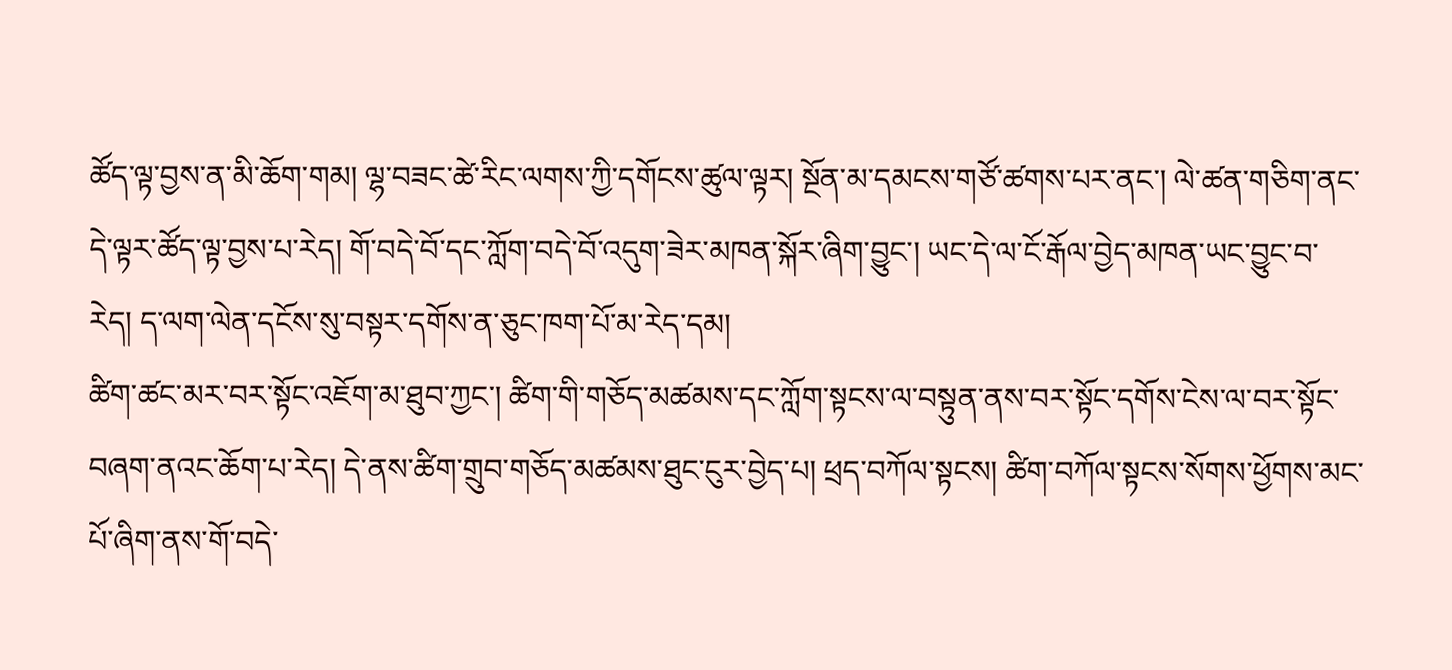ཚོད་ལྟ་བྱས་ན་མི་ཆོག་གམ། ལྷ་བཟང་ཚེ་རིང་ལགས་ཀྱི་དགོངས་ཚུལ་ལྟར། སྔོན་མ་དམངས་གཙོ་ཚགས་པར་ནང་། ལེ་ཚན་གཅིག་ནང་དེ་ལྟར་ཚོད་ལྟ་བྱས་པ་རེད། གོ་བདེ་བོ་དང་ཀློག་བདེ་བོ་འདུག་ཟེར་མཁན་སྐོར་ཞིག་བྱུང་། ཡང་དེ་ལ་ངོ་རྒོལ་བྱེད་མཁན་ཡང་བྱུང་བ་རེད། ད་ལག་ལེན་དངོས་སུ་བསྟར་དགོས་ན་ཅུང་ཁག་པོ་མ་རེད་དམ།
ཚིག་ཚང་མར་བར་སྟོང་འཇོག་མ་ཐུབ་ཀྱང་། ཚིག་གི་གཅོད་མཚམས་དང་ཀློག་སྟངས་ལ་བསྟུན་ནས་བར་སྟོང་དགོས་ངེས་ལ་བར་སྟོང་བཞག་ནའང་ཆོག་པ་རེད། དེ་ནས་ཚིག་གྲུབ་གཅོད་མཚམས་ཐུང་ངུར་བྱེད་པ། ཕྲད་བཀོལ་སྟངས། ཚིག་བཀོལ་སྟངས་སོགས་ཕྱོགས་མང་པོ་ཞིག་ནས་གོ་བདེ་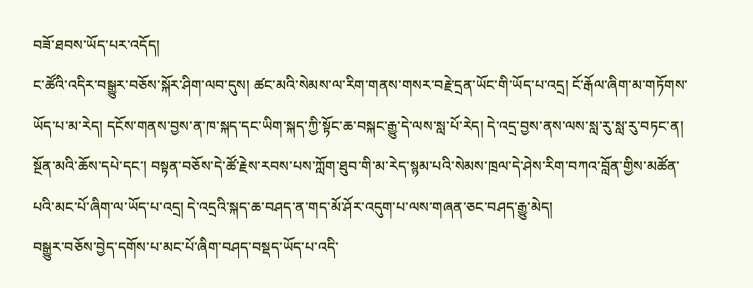བཟོ་ཐབས་ཡོད་པར་འདོད།
ང་ཚོའི་འདིར་བསྒྱུར་བཅོས་སྐོར་ཤིག་ལབ་དུས། ཚང་མའི་སེམས་ལ་རིག་གནས་གསར་བརྗེ་དྲན་ཡོང་གི་ཡོད་པ་འདྲ། ངོ་རྒོལ་ཞིག་མ་གཏོགས་ཡོད་པ་མ་རེད། དངོས་གནས་བྱས་ན་ཁ་སྐད་དང་ཡིག་སྐད་ཀྱི་སྟོང་ཆ་བསྐང་རྒྱུ་དེ་ལས་སླ་པོ་རེད། དེ་འདྲ་བྱས་ནས་ལས་སླ་རུ་སླ་རུ་བཏང་ན། སྔོན་མའི་ཆོས་དཔེ་དང་། བསྟན་བཅོས་དེ་ཚོ་རྗེས་རབས་པས་ཀློག་ཐུབ་གི་མ་རེད་སྙམ་པའི་སེམས་ཁྲལ་དེ་ཤེས་རིག་བཀའ་བློན་གྱིས་མཚོན་པའི་མང་པོ་ཞིག་ལ་ཡོད་པ་འདྲ། དེ་འདྲའི་སྐད་ཆ་བཤད་ན་གད་མོ་ཤོར་འདུག་པ་ལས་གཞན་ཅང་བཤད་རྒྱུ་མེད།
བསྒྱུར་བཅོས་བྱེད་དགོས་པ་མང་པོ་ཞིག་བཤད་བསྡད་ཡོད་པ་འདི་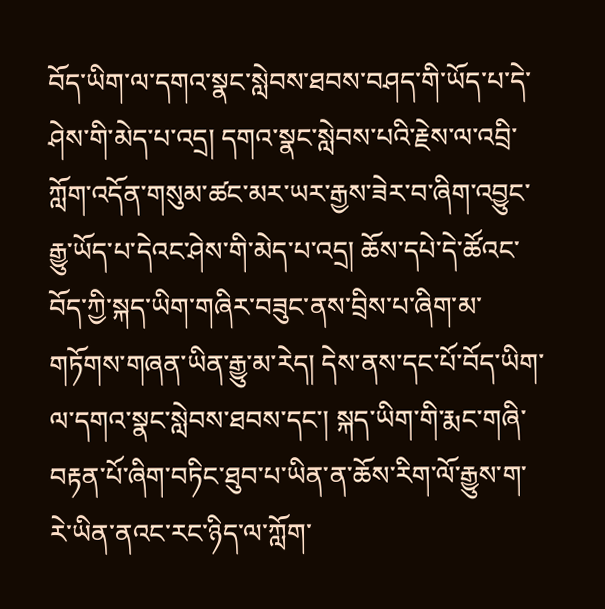བོད་ཡིག་ལ་དགའ་སྣང་སླེབས་ཐབས་བཤད་གི་ཡོད་པ་དེ་ཤེས་གི་མེད་པ་འདྲ། དགའ་སྣང་སླེབས་པའི་རྗེས་ལ་འབྲི་ཀློག་འདོན་གསུམ་ཚང་མར་ཡར་རྒྱས་ཟེར་བ་ཞིག་འབྱུང་རྒྱུ་ཡོད་པ་དེའང་ཤེས་གི་མེད་པ་འདྲ། ཆོས་དཔེ་དེ་ཚོའང་བོད་ཀྱི་སྐད་ཡིག་གཞིར་བཟུང་ནས་བྲིས་པ་ཞིག་མ་གཏོགས་གཞན་ཡིན་རྒྱུ་མ་རེད། དེས་ནས་དང་པོ་བོད་ཡིག་ལ་དགའ་སྣང་སླེབས་ཐབས་དང་། སྐད་ཡིག་གི་རྨང་གཞི་བརྟན་པོ་ཞིག་བཏིང་ཐུབ་པ་ཡིན་ན་ཆོས་རིག་ལོ་རྒྱུས་ག་རེ་ཡིན་ནའང་རང་ཉིད་ལ་ཀློག་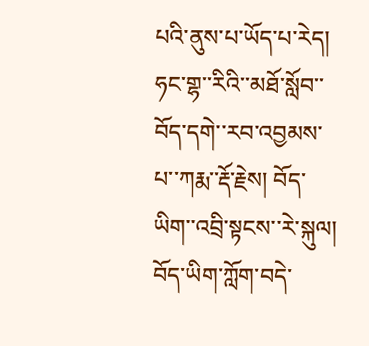པའི་ནུས་པ་ཡོད་པ་རེད།
ཧང་གྷ་་རིའི་་མཐོ་སློབ་་བོད་དགེ་་རབ་འབྱམས་པ་་ཀརྨ་་རྡོ་རྗེས། བོད་ཡིག་་འབྲི་སྟངས་་རེ་སྐུལ།
བོད་ཡིག་ཀློག་བདེ་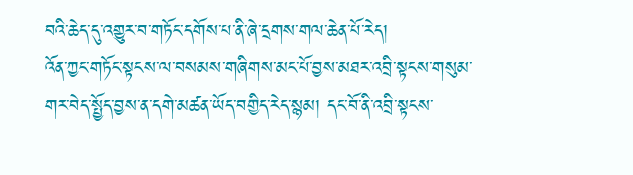བའི་ཆེད་དུ་འགྱུར་བ་གཏོང་དགོས་པ་ནི་ཞེ་དྲགས་གལ་ཆེན་པོ་རེད།
འོན་ཀྱང་གཏོང་སྟངས་ལ་བསམས་གཞིགས་མང་པོ་བྱས་མཐར་འབྲི་སྟངས་གསུམ་གར་བེད་སྤྱོད་བྱས་ན་དགེ་མཚན་ཡོད་བགྱིད་རེད་སྙམ། དང་བོ་ནི་འབྲི་སྟངས་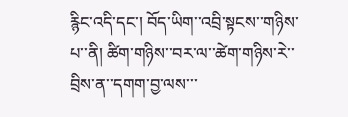རྙིང་འདི་དང་། བོད་ཡིག་་འབྲི་སྟངས་་གཉིས་པ་་ནི། ཚིག་གཉིས་་བར་ལ་་ཚེག་གཉིས་རེ་་བྲིས་ན་་དགག་བྱ་ལས་་་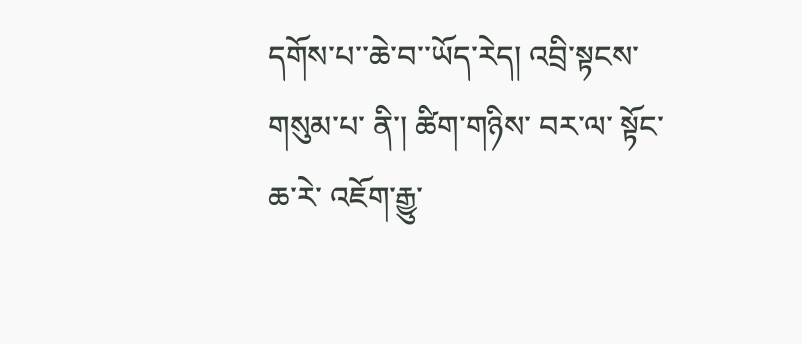དགོས་པ་་ཆེ་བ་་ཡོད་རེད། འབྲི་སྟངས་ གསུམ་པ་ ནི་། ཚིག་གཉིས་ བར་ལ་ སྟོང་ཆ་རེ་ འཇོག་རྒྱུ་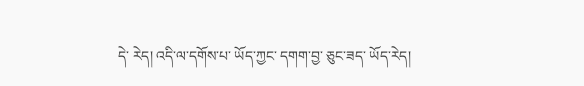དེ་ རེད། འདི་ལ་དགོས་པ་ ཡོད་ཀྱང་ དགག་བྱ་ ཅུང་ཟད་ ཡོད་རེད།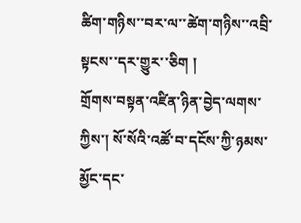ཚིག་གཉིས་་བར་ལ་་ཚེག་གཉིས་་འབྲི་སྟངས་་དར་གྱུར་་ཅིག །
གྲོགས་བསྟན་འཛིན་ཉིན་བྱེད་ལགས་ཀྱིས་། སོ་སོའི་འཚོ་བ་དངོས་ཀྱི་ཉམས་མྱོང་དང་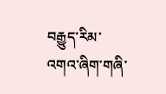བརྒྱུད་རིམ་འགའ་ཞིག་གཞི་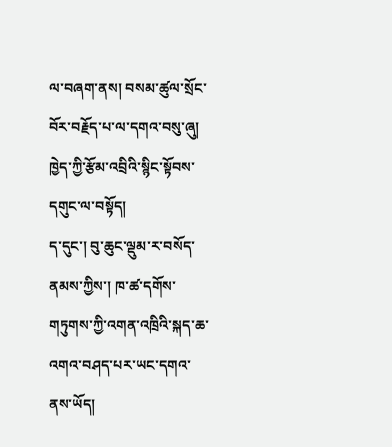ལ་བཞག་ནས། བསམ་ཚུལ་སྲོང་བོར་བརྗོད་པ་ལ་དགའ་བསུ་ཞུ། ཁྱེད་ཀྱི་རྩོམ་འབྲིའི་སྙིང་སྟོབས་དགུང་ལ་བསྟོད།
ད་དུང་། བུ་ཆུང་ལྡུམ་ར་བསོད་ནམས་ཀྱིས་། ཁ་ཚ་དགོས་གཏུགས་ཀྱི་འགན་འཁྲིའི་སྐད་ཆ་འགའ་བཤད་པར་ཡང་དགའ་ནས་ཡོད།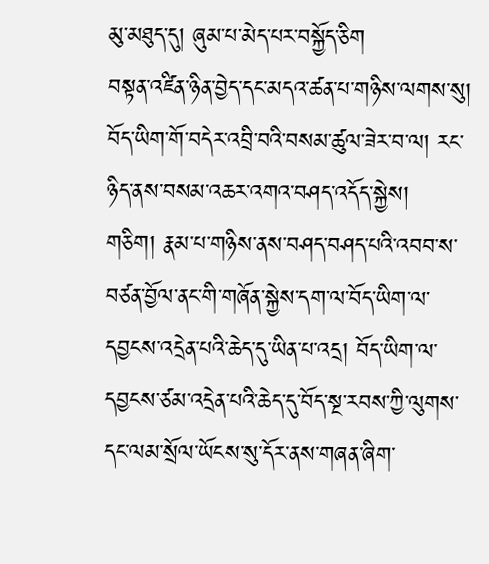མུ་མཐུད་དུ། ཞུམ་པ་མེད་པར་བསྐྱོད་ཅིག
བསྟན་འཛིན་ཉིན་བྱེད་དང་མདའ་ཚན་པ་གཉིས་ལགས་སུ།
བོད་ཡིག་གོ་བདེར་འབྲི་བའི་བསམ་ཚུལ་ཟེར་བ་ལ། རང་ཉིད་ནས་བསམ་འཆར་འགའ་བཤད་འདོད་སྐྱེས།
གཅིག། རྣམ་པ་གཉིས་ནས་བཤད་བཤད་པའི་འབབ་ས་བཙན་བྱོལ་ནང་གི་གཞོན་སྐྱེས་དག་ལ་བོད་ཡིག་ལ་དབྱངས་འདྲེན་པའི་ཆེད་དུ་ཡིན་པ་འདྲ། བོད་ཡིག་ལ་དབྱངས་ཙམ་འདྲེན་པའི་ཆེད་དུ་བོད་སྔ་རབས་ཀྱི་ལུགས་དང་ལམ་སྲོལ་ཡོངས་སུ་དོར་ནས་གཞན་ཞིག་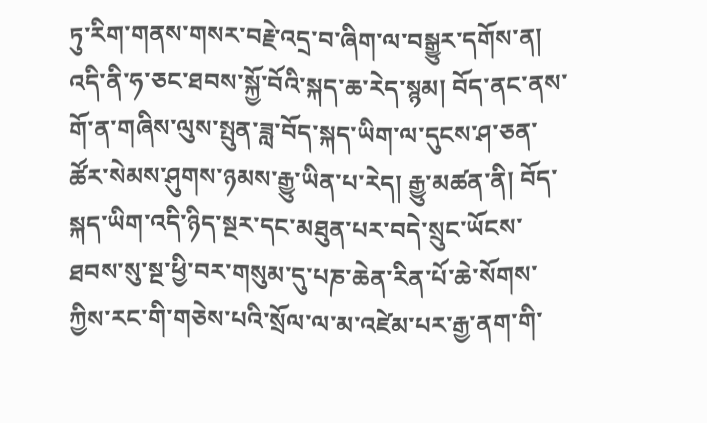ཏུ་རིག་གནས་གསར་བརྗེ་འདྲ་བ་ཞིག་ལ་བསྒྱུར་དགོས་ན། འདི་ནི་ཧ་ཅང་ཐབས་སྐྱོ་བོའི་སྐད་ཆ་རེད་སྙམ། བོད་ནང་ནས་གོ་ན་གཞིས་ལུས་སྤུན་ཟླ་བོད་སྐད་ཡིག་ལ་དུངས་ཤ་ཅན་ཚོར་སེམས་ཤུགས་ཉམས་རྒྱུ་ཡིན་པ་རེད། རྒྱུ་མཚན་ནི། བོད་སྐད་ཡིག་འདི་ཉིད་སྔར་དང་མཐུན་པར་བདེ་སྲུང་ཡོངས་ཐབས་སུ་སྔ་ཕྱི་བར་གསུམ་དུ་པཎ་ཆེན་རིན་པོ་ཆེ་སོགས་ཀྱིས་རང་གི་གཅེས་པའི་སྲོལ་ལ་མ་འཛེམ་པར་རྒྱ་ནག་གི་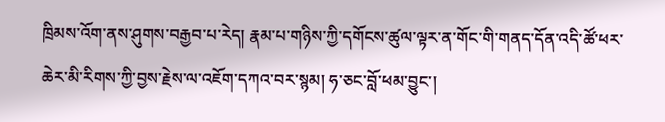ཁྲིམས་འོག་ནས་ཤུགས་བརྒྱབ་པ་རེད། རྣམ་པ་གཉིས་ཀྱི་དགོངས་ཚུལ་ལྟར་ན་གོང་གི་གནད་དོན་འདི་ཚོ་ཕར་ཆེར་མི་རིགས་ཀྱི་བྱས་རྗེས་ལ་འཇོག་དཀའ་བར་སྙམ། ཧ་ཅང་བློ་ཕམ་བྱུང་།